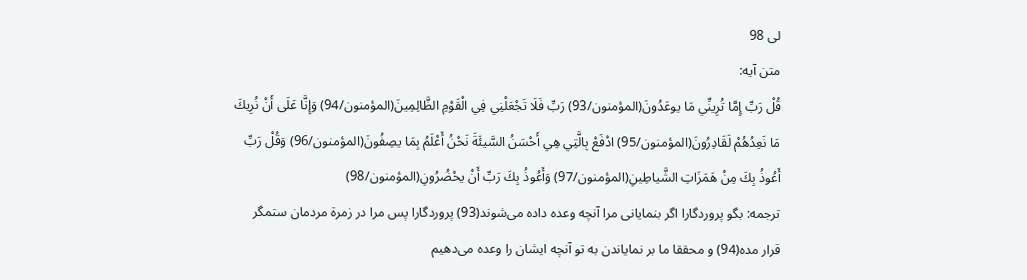لی 98
متن آیه:
قُلْ رَبِّ إِمَّا تُرِينِّي مَا يوعَدُونَ(المؤمنون/93) رَبِّ فَلَا تَجْعَلْنِي فِي الْقَوْمِ الظَّالِمِينَ(المؤمنون/94) وَإِنَّا عَلَى أَنْ نُرِيكَ مَا نَعِدُهُمْ لَقَادِرُونَ(المؤمنون/95) ادْفَعْ بِالَّتِي هِي أَحْسَنُ السَّيئَةَ نَحْنُ أَعْلَمُ بِمَا يصِفُونَ(المؤمنون/96) وَقُلْ رَبِّ أَعُوذُ بِكَ مِنْ هَمَزَاتِ الشَّياطِينِ(المؤمنون/97) وَأَعُوذُ بِكَ رَبِّ أَنْ يحْضُرُونِ(المؤمنون/98)
ترجمه: بگو پروردگارا اگر بنمایانی مرا آنچه وعده داده می‌شوند(93) پروردگارا پس مرا در زمرة مردمان ستمگر قرار مده(94) و محققا ما بر نمایاندن به تو آنچه ایشان را وعده می‌دهیم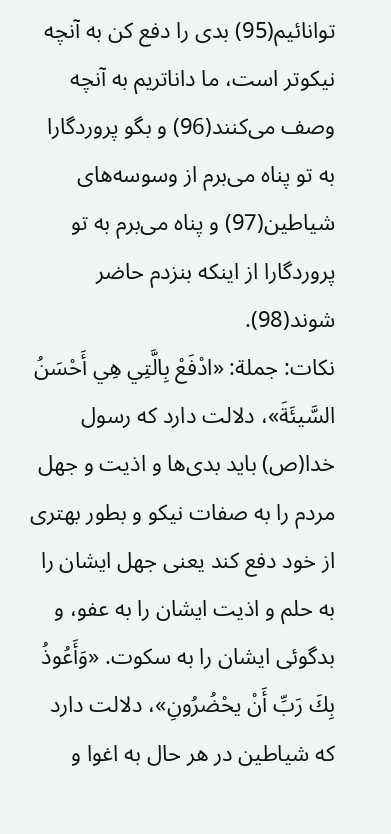توانائیم(95) بدی را دفع کن به آنچه نیکوتر است، ما داناتریم به آنچه وصف می‌کنند(96) و بگو پروردگارا به تو پناه می‌برم از وسوسه‌های شیاطین(97) و پناه می‌برم به تو پروردگارا از اینکه بنزدم حاضر شوند(98).
نکات: جملة: «ادْفَعْ بِالَّتِي هِي أَحْسَنُ السَّيئَةَ»، دلالت دارد که رسول خدا(ص) باید بدی‌ها و اذیت‌ و جهل مردم را به صفات نیکو و بطور بهتری از خود دفع کند یعنی جهل ایشان را به حلم و اذیت ایشان را به عفو، و بدگوئی ایشان را به سکوت. «وَأَعُوذُ بِكَ رَبِّ أَنْ يحْضُرُونِ»، دلالت دارد که شیاطین در هر حال به اغوا و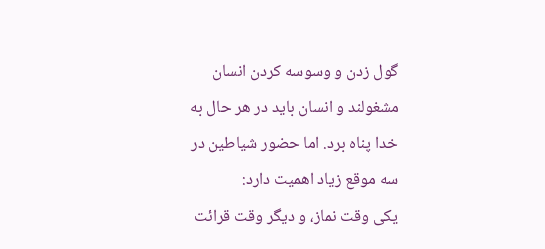گول زدن و وسوسه‌ کردن انسان مشغولند و انسان باید در هر حال به خدا پناه برد. اما حضور شیاطین در سه موقع زیاد اهمیت دارد:
یکی وقت نماز، و دیگر وقت قرائت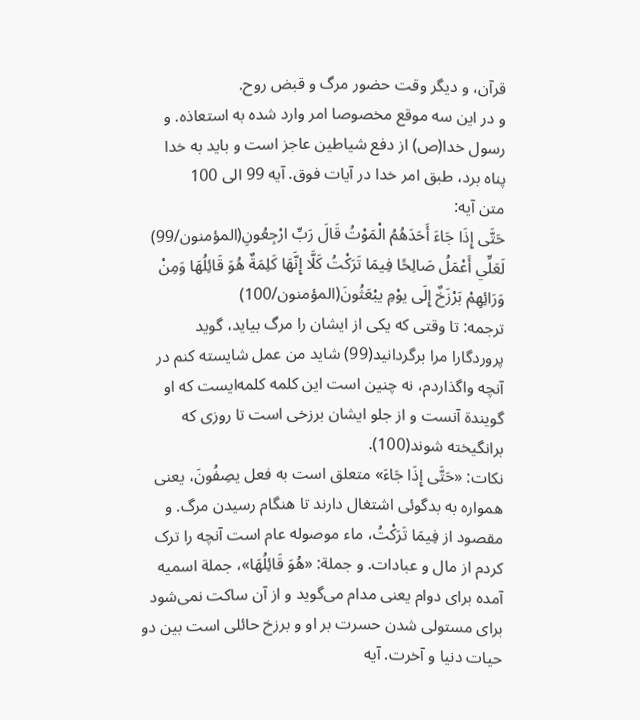قرآن، و دیگر وقت حضور مرگ و قبض روح.
و در این سه موقع مخصوصا امر وارد شده به استعاذه. و رسول خدا(ص) از دفع شیاطین عاجز است و باید به خدا پناه برد، طبق امر خدا در آیات فوق. آیه 99 الی 100
متن آیه:
حَتَّى إِذَا جَاءَ أَحَدَهُمُ الْمَوْتُ قَالَ رَبِّ ارْجِعُونِ(المؤمنون/99) لَعَلِّي أَعْمَلُ صَالِحًا فِيمَا تَرَكْتُ كَلَّا إِنَّهَا كَلِمَةٌ هُوَ قَائِلُهَا وَمِنْ وَرَائِهِمْ بَرْزَخٌ إِلَى يوْمِ يبْعَثُونَ(المؤمنون/100)
ترجمه: تا وقتی که یکی از ایشان را مرگ بیاید، گوید پروردگارا مرا برگردانید(99) شاید من عمل شایسته کنم در آنچه واگذاردم، نه چنین است این کلمه کلمه‌ایست که او گویندة آنست و از جلو ایشان برزخی است تا روزی که برانگیخته شوند(100).
نکات: «حَتَّى إِذَا جَاءَ» متعلق است به فعل يصِفُونَ، یعنی همواره به بدگوئی اشتغال دارند تا هنگام رسیدن مرگ. و مقصود از فِيمَا تَرَكْتُ، ماء موصوله عام است آنچه را ترک کردم از مال و عبادات. و جملة: «هُوَ قَائِلُهَا»، جملة اسمیه آمده برای دوام یعنی مدام می‌گوید و از آن ساکت نمی‌شود برای مستولی شدن حسرت بر او و برزخ حائلی است بین دو حیات دنیا و آخرت. آیه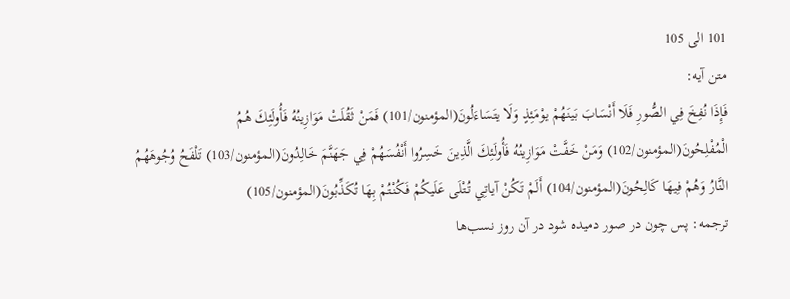101 الی 105
متن آیه:
فَإِذَا نُفِخَ فِي الصُّورِ فَلَا أَنْسَابَ بَينَهُمْ يوْمَئِذٍ وَلَا يتَسَاءَلُونَ(المؤمنون/101) فَمَنْ ثَقُلَتْ مَوَازِينُهُ فَأُولَئِكَ هُمُ الْمُفْلِحُونَ(المؤمنون/102) وَمَنْ خَفَّتْ مَوَازِينُهُ فَأُولَئِكَ الَّذِينَ خَسِرُوا أَنْفُسَهُمْ فِي جَهَنَّمَ خَالِدُونَ(المؤمنون/103) تَلْفَحُ وُجُوهَهُمُ النَّارُ وَهُمْ فِيهَا كَالِحُونَ(المؤمنون/104) أَلَمْ تَكُنْ آياتِي تُتْلَى عَلَيكُمْ فَكُنْتُمْ بِهَا تُكَذِّبُونَ(المؤمنون/105)
ترجمه: پس چون در صور دمیده شود در آن روز نسب‌ها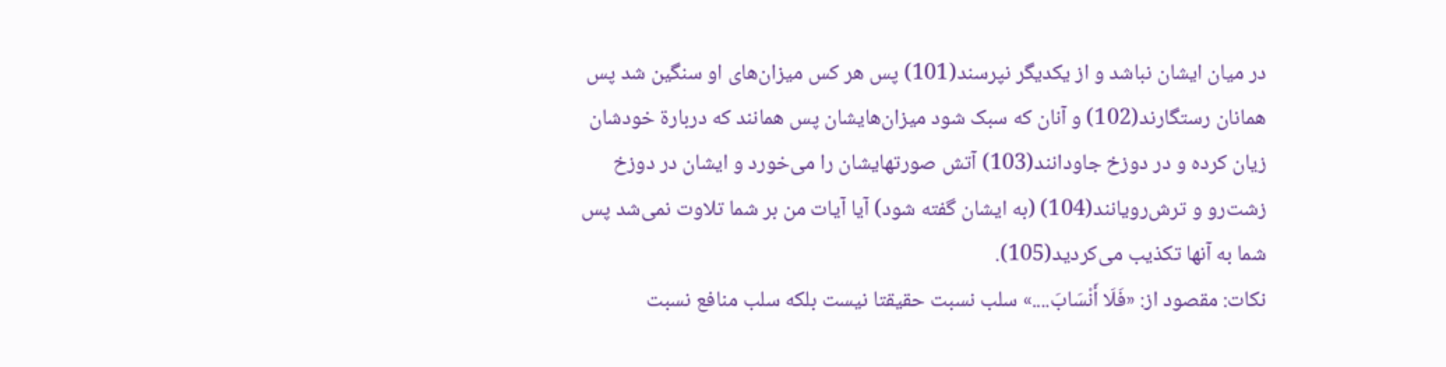در میان ایشان نباشد و از یکدیگر نپرسند(101) پس هر کس میزان‌های او سنگین شد پس همانان رستگارند(102) و آنان که سبک شود میزان‌هایشان پس همانند که دربارة خودشان زیان کرده و در دوزخ جاودانند(103) آتش صورتهایشان را می‌خورد و ایشان در دوزخ زشت‌رو و ترش‌رویانند(104) (به ایشان گفته شود) آیا آیات من بر شما تلاوت نمی‌شد پس شما به آنها تکذیب می‌کردید(105).
نکات: مقصود از: «فَلَا أَنْسَابَ....» سلب نسبت حقیقتا نیست بلکه سلب منافع نسبت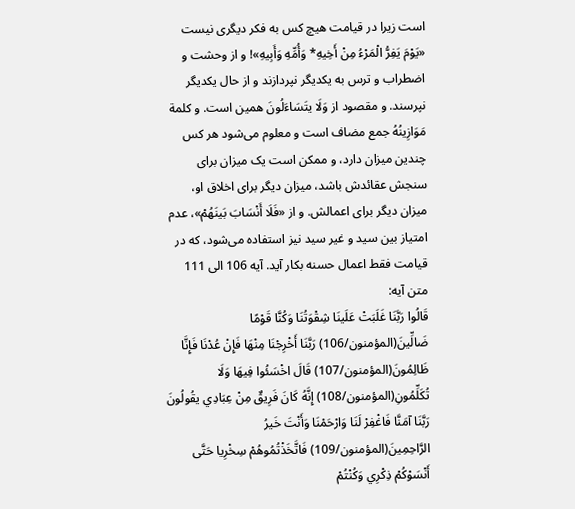است زیرا در قیامت هیچ کس به فکر دیگری نیست «يَوْمَ يَفِرُّ الْمَرْءُ مِنْ أَخِيهِ* وَأُمِّهِ وَأَبِيهِ»! و از وحشت و اضطراب و ترس به یکدیگر نپردازند و از حال یکدیگر نپرسند. و مقصود از وَلَا يتَسَاءَلُونَ همین است. و کلمة مَوَازِينُهُ جمع مضاف است و معلوم می‌شود هر کس چندین میزان دارد، و ممکن است یک میزان برای سنجش عقائدش باشد، میزان دیگر برای اخلاق او، میزان دیگر برای اعمالش. و از «فَلَا أَنْسَابَ بَينَهُمْ»، عدم امتیاز بین سيد و غیر سید نیز استفاده می‌شود، که در قیامت فقط اعمال حسنه بکار آید. آیه 106 الی 111
متن آیه:
قَالُوا رَبَّنَا غَلَبَتْ عَلَينَا شِقْوَتُنَا وَكُنَّا قَوْمًا ضَالِّينَ(المؤمنون/106) رَبَّنَا أَخْرِجْنَا مِنْهَا فَإِنْ عُدْنَا فَإِنَّا ظَالِمُونَ(المؤمنون/107) قَالَ اخْسَئُوا فِيهَا وَلَا تُكَلِّمُونِ(المؤمنون/108) إِنَّهُ كَانَ فَرِيقٌ مِنْ عِبَادِي يقُولُونَ رَبَّنَا آمَنَّا فَاغْفِرْ لَنَا وَارْحَمْنَا وَأَنْتَ خَيرُ الرَّاحِمِينَ(المؤمنون/109) فَاتَّخَذْتُمُوهُمْ سِخْرِيا حَتَّى أَنْسَوْكُمْ ذِكْرِي وَكُنْتُمْ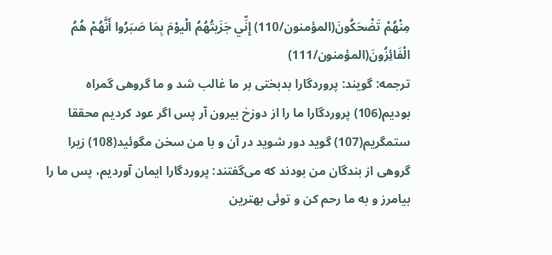مِنْهُمْ تَضْحَكُونَ(المؤمنون/110) إِنِّي جَزَيتُهُمُ الْيوْمَ بِمَا صَبَرُوا أَنَّهُمْ هُمُ الْفَائِزُونَ(المؤمنون/111)
ترجمه: گویند: پروردگارا بدبختی بر ما غالب شد و ما گروهی گمراه بودیم(106) پروردگارا ما را از دوزخ بیرون آر پس اگر عود کردیم محققا ستمگریم(107) گوید دور شوید در آن و با من سخن مگوئید(108) زیرا گروهی از بندگان من بودند که می‌گفتند: پروردگارا ایمان آوردیم، پس ما را بیامرز و به ما رحم کن و توئی بهترین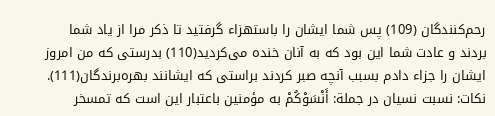رحم‌کنندگان (109) پس شما ایشان را باستهزاء گرفتید تا ذکر مرا از یاد شما بردند و عادت شما این بود که به آنان خنده می‌کردید(110) بدرستی که من امروز ایشان را جزاء دادم بسبب آنچه صبر کردند براستی که ایشانند بهره‌برندگان(111).
نکات: نسبت نسیان در جملة: أَنْسَوْكُمْ به مؤمنین باعتبار این است که تمسخر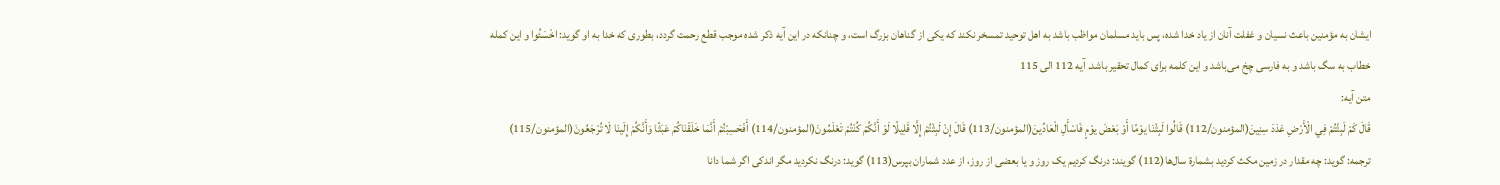ایشان به مؤمنین باعث نسیان و غفلت آنان از یاد خدا شده، پس باید مسلمان مواظب باشد به اهل توحید تمسخر نکند که یکی از گناهان بزرگ است، و چنانکه در این آیه ذکر شده موجب قطع رحمت گردد، بطوری که خدا به او گوید: اخْسَئُوا و این کمله خطاب به سگ باشد و به فارسی چخ می‌باشد و این کلمه برای کمال تحقیر باشد. آیه 112 الی 115
متن آیه:
قَالَ كَمْ لَبِثْتُمْ فِي الْأَرْضِ عَدَدَ سِنِينَ(المؤمنون/112) قَالُوا لَبِثْنَا يوْمًا أَوْ بَعْضَ يوْمٍ فَاسْأَلِ الْعَادِّينَ(المؤمنون/113) قَالَ إِنْ لَبِثْتُمْ إِلَّا قَلِيلًا لَوْ أَنَّكُمْ كُنْتُمْ تَعْلَمُونَ(المؤمنون/114) أَفَحَسِبْتُمْ أَنَّمَا خَلَقْنَاكُمْ عَبَثًا وَأَنَّكُمْ إِلَينَا لَا تُرْجَعُونَ(المؤمنون/115)
ترجمه: گوید: چه مقدار در زمین مکث کردید بشمارة سال‌ها(112) گویند: درنگ کردیم یک روز و یا بعضی از روز، از عدد شماران بپرس(113) گوید: درنگ نکردید مگر اندکی اگر شما دانا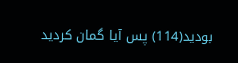بودید(114) پس آیا گمان کردید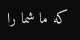که ما شما را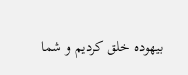بیهوده خلق کردیم و شما